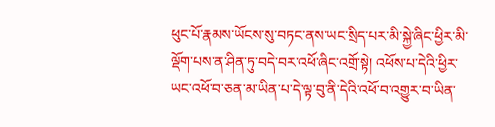ཕུང་པོ་རྣམས་ཡོངས་སུ་བཏང་ནས་ཡང་སྲིད་པར་མི་སྐྱེ་ཞིང་ཕྱིར་མི་ལྡོག་པས་ན་ཤིན་ཏུ་བདེ་བར་འཕོ་ཞིང་འགྲོ་སྟེ། འཕོས་པ་དེའི་ཕྱིར་ཡང་འཕོ་བ་ཅན་མ་ཡིན་པ་དེ་ལྟ་བུ་ནི་དེའི་འཕོ་བ་འགྱུར་བ་ཡིན་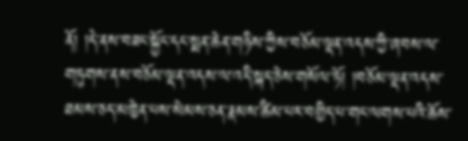ནོ། །དེ་ནས་བཟང་སྐྱོང་དང་སྨན་ཆེན་གཉིས་ཀྱིས་བཅོམ་ལྡན་འདས་ཀྱི་ཞབས་ལ་གཏུགས་ནས་བཅོམ་ལྡན་འདས་ལ་འདི་སྐད་ཅེས་གསོལ་ཏོ། །བཅོམ་ལྡན་འདས་ཐམས་ཅད་མཁྱེན་པས་སེམས་ཅན་རྣམས་ཚིམ་པར་བགྱིད་པ་གང་ལགས་པའི་ཆོས་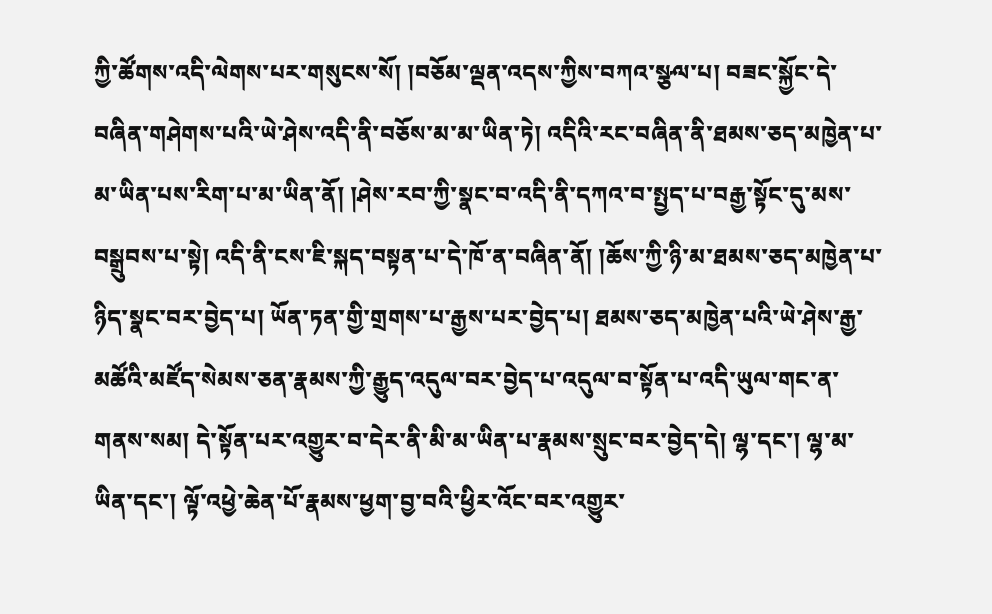ཀྱི་ཚོགས་འདི་ལེགས་པར་གསུངས་སོ། །བཅོམ་ལྡན་འདས་ཀྱིས་བཀའ་སྩལ་པ། བཟང་སྐྱོང་དེ་བཞིན་གཤེགས་པའི་ཡེ་ཤེས་འདི་ནི་བཅོས་མ་མ་ཡིན་ཏེ། འདིའི་རང་བཞིན་ནི་ཐམས་ཅད་མཁྱེན་པ་མ་ཡིན་པས་རིག་པ་མ་ཡིན་ནོ། །ཤེས་རབ་ཀྱི་སྣང་བ་འདི་ནི་དཀའ་བ་སྤྱད་པ་བརྒྱ་སྟོང་དུ་མས་བསྒྲུབས་པ་སྟེ། འདི་ནི་ངས་ཇི་སྐད་བསྟན་པ་དེ་ཁོ་ན་བཞིན་ནོ། །ཆོས་ཀྱི་ཉི་མ་ཐམས་ཅད་མཁྱེན་པ་ཉིད་སྣང་བར་བྱེད་པ། ཡོན་ཏན་གྱི་གྲགས་པ་རྒྱས་པར་བྱེད་པ། ཐམས་ཅད་མཁྱེན་པའི་ཡེ་ཤེས་རྒྱ་མཚོའི་མཛོད་སེམས་ཅན་རྣམས་ཀྱི་རྒྱུད་འདུལ་བར་བྱེད་པ་འདུལ་བ་སྟོན་པ་འདི་ཡུལ་གང་ན་གནས་སམ། དེ་སྟོན་པར་འགྱུར་བ་དེར་ནི་མི་མ་ཡིན་པ་རྣམས་སྲུང་བར་བྱེད་དེ། ལྷ་དང་། ལྷ་མ་ཡིན་དང་། ལྟོ་འཕྱེ་ཆེན་པོ་རྣམས་ཕྱག་བྱ་བའི་ཕྱིར་འོང་བར་འགྱུར་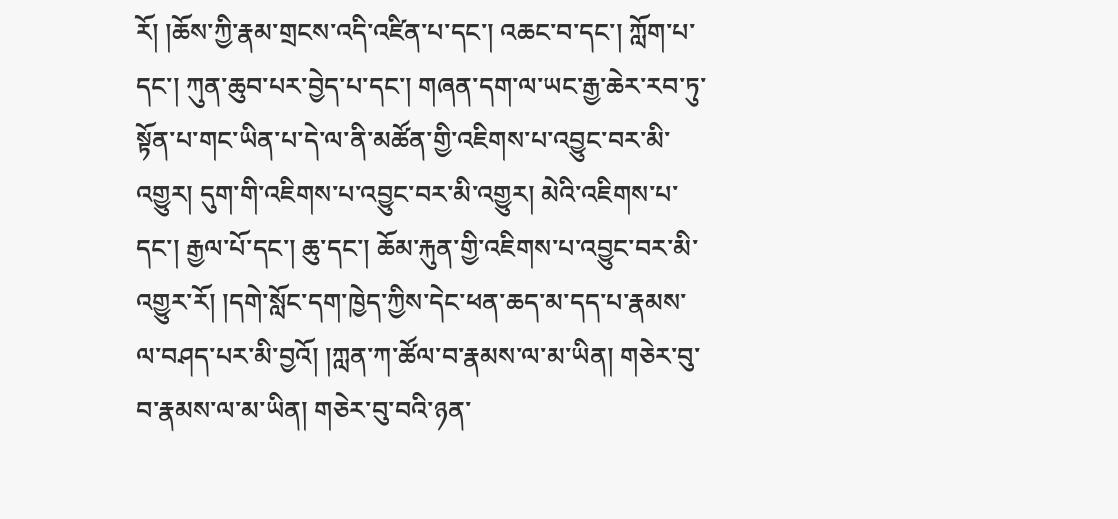རོ། །ཆོས་ཀྱི་རྣམ་གྲངས་འདི་འཛིན་པ་དང་། འཆང་བ་དང་། ཀློག་པ་དང་། ཀུན་ཆུབ་པར་བྱེད་པ་དང་། གཞན་དག་ལ་ཡང་རྒྱ་ཆེར་རབ་ཏུ་སྟོན་པ་གང་ཡིན་པ་དེ་ལ་ནི་མཚོན་གྱི་འཇིགས་པ་འབྱུང་བར་མི་འགྱུར། དུག་གི་འཇིགས་པ་འབྱུང་བར་མི་འགྱུར། མེའི་འཇིགས་པ་དང་། རྒྱལ་པོ་དང་། ཆུ་དང་། ཆོམ་རྐུན་གྱི་འཇིགས་པ་འབྱུང་བར་མི་འགྱུར་རོ། །དགེ་སློང་དག་ཁྱེད་ཀྱིས་དེང་ཕན་ཆད་མ་དད་པ་རྣམས་ལ་བཤད་པར་མི་བྱའོ། །ཀླན་ཀ་ཚོལ་བ་རྣམས་ལ་མ་ཡིན། གཅེར་བུ་བ་རྣམས་ལ་མ་ཡིན། གཅེར་བུ་བའི་ཉན་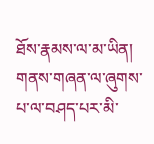ཐོས་རྣམས་ལ་མ་ཡིན། གནས་གཞན་ལ་ཞུགས་པ་ལ་བཤད་པར་མི་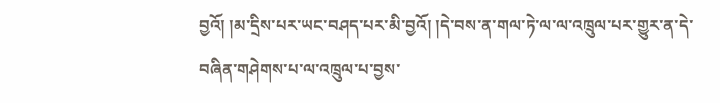བྱའོ། །མ་དྲིས་པར་ཡང་བཤད་པར་མི་བྱའོ། །དེ་བས་ན་གལ་ཏེ་ལ་ལ་འཁྲུལ་པར་གྱུར་ན་དེ་བཞིན་གཤེགས་པ་ལ་འཁྲུལ་པ་བྱས་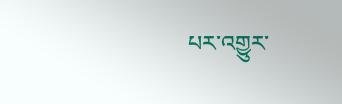པར་འགྱུར་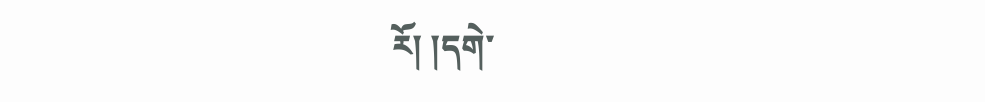རོ། །དགེ་